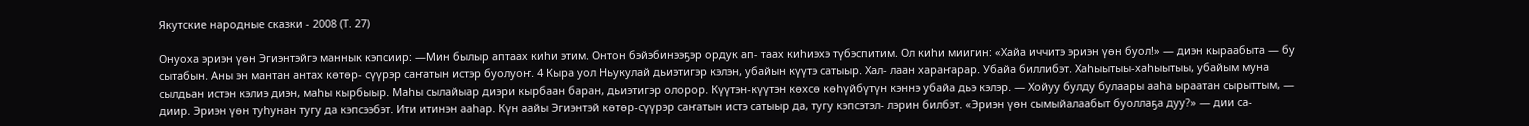Якутские народные сказки - 2008 (Т. 27)

Онуоха эриэн үөн Эгиэнтэйгэ маннык кэпсиир: —Мин былыр аптаах киһи этим. Онтон бэйэбинээҕэр ордук ап- таах киһиэхэ түбэспитим. Ол киһи миигин: «Хайа иччитэ эриэн үөн буол!» — диэн кыраабыта — бу сытабын. Аны эн мантан антах көтөр- сүүрэр саҥатын истэр буолуоҥ. 4 Кыра уол Ньукулай дьиэтигэр кэлэн, убайын күүтэ сатыыр. Хал- лаан хараҥарар. Убайа биллибэт. Хаһыытыы-хаһыытыы, убайым муна сылдьан истэн кэлиэ диэн, маһы кырбыыр. Маһы сылайыар диэри кырбаан баран, дьиэтигэр олорор. Күүтэн-күүтэн көхсө көһүйбүтүн кэннэ убайа дьэ кэлэр. — Хойуу булду булаары ааһа ыраатан сырыттым, — диир. Эриэн үөн туһунан тугу да кэпсээбэт. Ити итинэн ааһар. Күн аайы Эгиэнтэй көтөр-сүүрэр саҥатын истэ сатыыр да, тугу кэпсэтэл- лэрин билбэт. «Эриэн үөн сымыйалаабыт буоллаҕа дуу?» — дии са-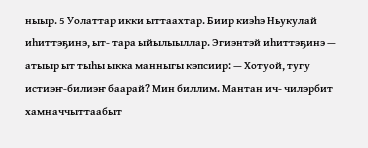ныыр. 5 Уолаттар икки ыттаахтар. Биир киэһэ Ньукулай иһиттэҕинэ, ыт- тара ыйылыыллар. Эгиэнтэй иһиттэҕинэ — атыыр ыт тыһы ыкка манныгы кэпсиир: — Хотуой, тугу истиэҥ-билиэҥ баарай? Мин биллим. Мантан ич- чилэрбит хамначчыттаабыт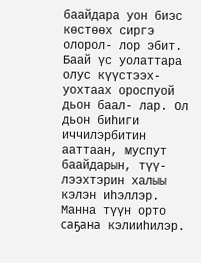баайдара уон биэс көстөөх сиргэ олорол- лор эбит. Баай үс уолаттара олус күүстээх-уохтаах ороспуой дьон баал- лар. Ол дьон биһиги иччилэрбитин ааттаан, муспут баайдарын, түү- лээхтэрин халыы кэлэн иһэллэр. Манна түүн орто саҕана кэлииһилэр.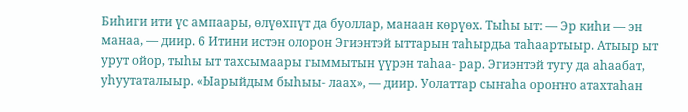Биһиги ити үс ампаары, өлүөхпүт да буоллар, манаан көрүөх. Тыһы ыт: — Эр киһи — эн манаа, — диир. 6 Итини истэн олорон Эгиэнтэй ыттарын таһырдьа таһаартыыр. Атыыр ыт урут ойор, тыһы ыт тахсымаары гыммытын үүрэн таһаа- рар. Эгиэнтэй тугу да аһаабат, уһуутаталыыр. «Ыарыйдым быһыы- лаах», — диир. Уолаттар сыҥаһа ороҥҥо атахтаһан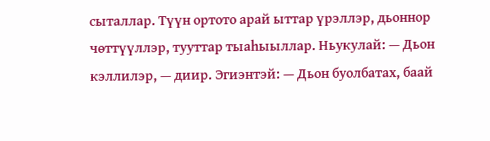сыталлар. Түүн ортото арай ыттар үрэллэр, дьоннор чөттүүллэр, тууттар тыаһыыллар. Ньукулай: — Дьон кэллилэр, — диир. Эгиэнтэй: — Дьон буолбатах, баай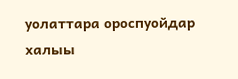уолаттара ороспуойдар халыы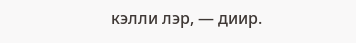кэлли лэр, — диир.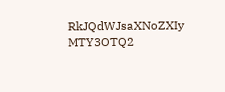RkJQdWJsaXNoZXIy MTY3OTQ2